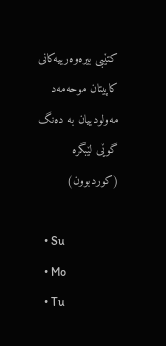کتێبی بیرەوەرییەکانی کاپیتان موحەمەد مەولودییان بە دەنگ گوێی لێبگرە (کوردبوون)

  • Su
  • Mo
  • Tu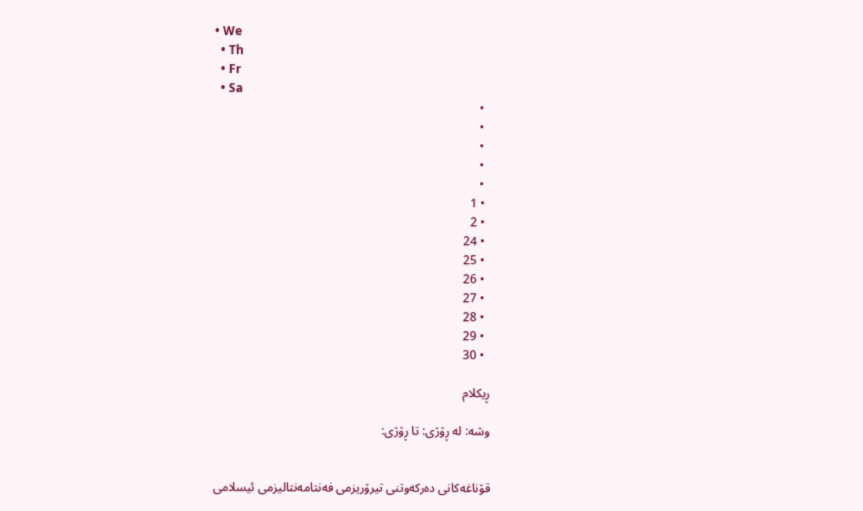• We
  • Th
  • Fr
  • Sa
  •
  •
  •
  •
  •
  • 1
  • 2
  • 24
  • 25
  • 26
  • 27
  • 28
  • 29
  • 30

ڕیکلام

وشە: لە ڕۆژی: تا ڕۆژی:


قۆناغه‌كانى ده‌ركه‌وتنى تيرۆريزمى فه‌نتامه‌نتاليزمى ئيسلامى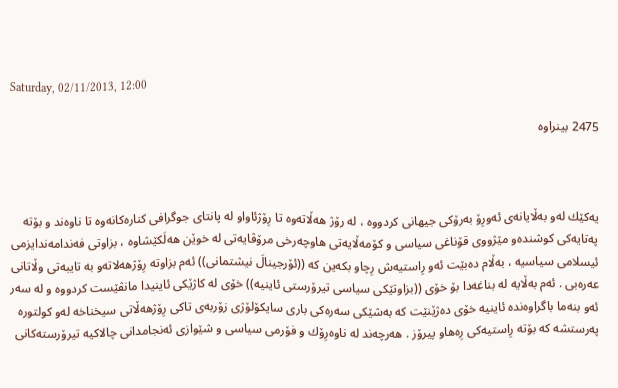Saturday, 02/11/2013, 12:00

2475 بینراوە



يه‌كێك له‌و به‌ڵايانه‌ى ئه‌ورِۆ به‌رۆكى جيهانى كردووه‌ ، له‌ رۆژ هه‌ڵاته‌وه‌ تا رِۆژئاواو له‌ پانتاى جوگرافى كناره‌كانه‌وه‌ تا ناوه‌ند و بۆته‌ په‌تايه‌كى كوشنده‌و مێژووى قۆناغى سياسى و كۆمه‌ڵايه‌تى هاوچه‌رخى مرۆڤايه‌تى له‌ خوێن هه‌لَكێشاوه‌ ، بزاوتى فه‌ندامه‌ندايزمى ئيسلامى سياسيه‌ ، به‌ڵام ده‌بێت ئه‌و رِاستيه‌ش رِچاو بكه‌ين كه‌ ((ئۆرجينالَ نيشتمانى)) ئه‌م بزاوته‌ رِۆژهه‌لاته‌و به‌ تايبه‌تى وڵاتانى عه‌ره‌بى . ئه‌م به‌ڵايه‌ له‌ بناغه‌دا بۆ خۆى ((بزاوتێكى سياسى تيرۆرستى ئاينيه‌)) خۆى له‌ كاژێكى ئاينيدا مانڤێست كردووه‌ و له‌ سه‌ر ئه‌و بنه‌ما باگراوه‌نده‌ ئاينيه‌ خۆى ده‌ژێنێت كه‌ به‌شێكى سه‌ره‌كى بارى سايكۆلۆژى زۆربه‌ى تاكى رِۆژهه‌ڵاتى سيخناخه‌ له‌و كولتوره‌ په‌رستشه‌ كه‌ بۆته‌ رِاستيه‌كى رِه‌هاو پيرۆز . هه‌رچه‌ند له‌ ناوه‌رِۆك و فۆرمى سياسى و شێوازى ئه‌نجامدانى چالاكيه‌ تيرۆرسته‌كانى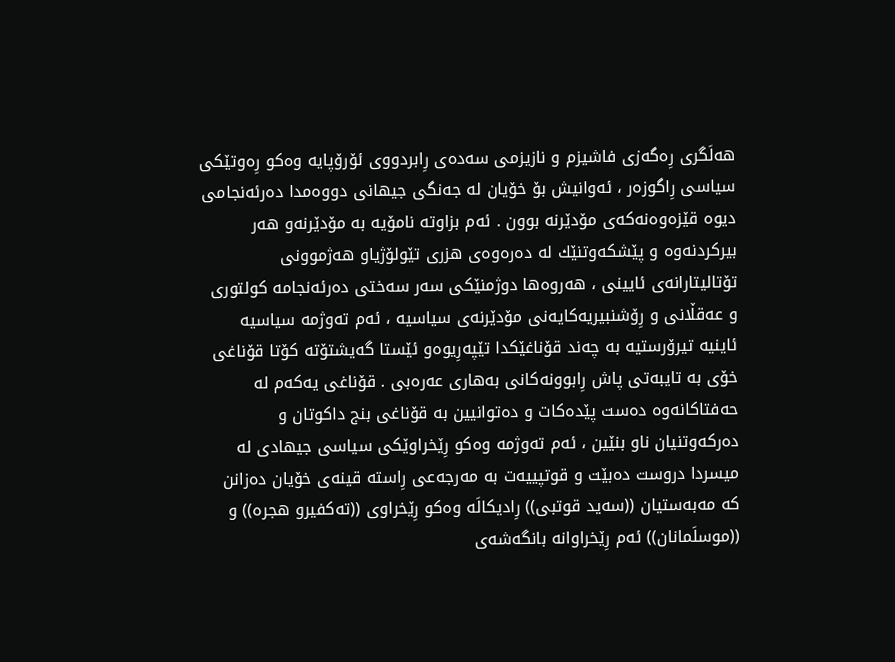هه‌لَگرى رِه‌گه‌زى فاشيزم و نازيزمى سه‌ده‌ى رِابردووى ئۆرۆپايه‌ وه‌كو رِه‌وتێكى سياسى رِاگوزه‌ر ، ئه‌وانيش بۆ خۆيان له‌ جه‌نگى جيهانى دووه‌مدا ده‌رئه‌نجامى ديوه‌ قێزه‌وه‌نه‌كه‌ى مۆدێرنه‌ بوون . ئه‌م بزاوته‌ نامۆيه‌ به‌ مۆدێرنه‌و هه‌ر بيركردنه‌وه‌ و پێشكه‌وتنێك له‌ ده‌ره‌وه‌ى هزرى تێولۆژياو هه‌ژموونى تۆتاليتارانه‌ى ئايينى ، هه‌روه‌ها دوژمنێكى سه‌ر سه‌ختى ده‌رئه‌نجامه‌ كولتورى و عه‌قڵانى و رِۆشنبيريه‌كايه‌نى مۆدێرنه‌ى سياسيه‌ ، ئه‌م ته‌وژمه‌ سياسيه‌ ئاينيه‌ تيرۆرستيه‌ به‌ چه‌ند قۆناغێكدا تێپه‌رِيوه‌و ئێستا گه‌يشتۆته‌ كۆتا قۆناغى خۆى به‌ تايبه‌تى پاش رِابوونه‌كانى به‌هارى عه‌ره‌بى . قۆناغى يه‌كه‌م له‌ حه‌فتاكانه‌وه‌ ده‌ست پێده‌كات و ده‌توانيين به‌ قۆناغى بنج داكوتان و ده‌ركه‌وتنيان ناو بنێين ، ئه‌م ته‌وژمه‌ وه‌كو رِێخراوێكى سياسى جيهادى له‌ ميسردا دروست ده‌بێت و قوتپييه‌ت به‌ مه‌رجه‌عى رِاسته‌ قينه‌ى خۆيان ده‌زانن كه‌ مه‌به‌ستيان ((سه‌يد قوتبى)) رِاديكالَه‌ وه‌كو رِێخراوى ((ته‌كفيرو هجره‌)) و ((موسلَمانان)) ئه‌م رِێخراوانه‌ بانگه‌شه‌ى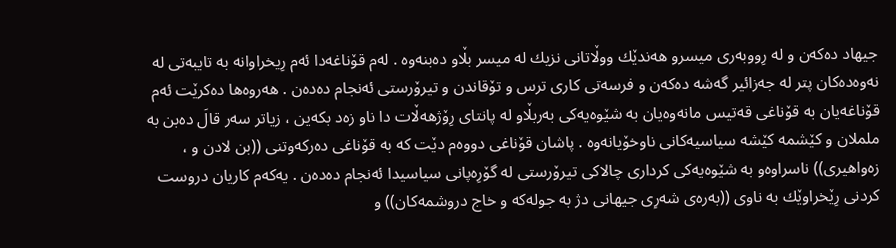جيهاد ده‌كه‌ن و له‌ رِووبه‌رى ميسرو هه‌ندێك ووڵاتانى نزيك له‌ ميسر بڵاو ده‌بنه‌وه‌ . له‌م قۆناغه‌دا ئه‌م رِيخراوانه‌ به‌ تايبه‌تى له‌ نه‌وه‌ده‌كان پتر له‌ جه‌زائير گه‌شه‌ ده‌كه‌ن و فرسه‌تى كارى ترس و تۆقاندن و تيرۆرستى ئه‌نجام ده‌ده‌ن . هه‌روه‌ها ده‌كرێت ئه‌م قۆناغه‌يان به‌ قۆناغى قه‌تيس مانه‌وه‌يان به‌ شێوه‌يه‌كى به‌ربڵاو له‌ پانتاى رِۆژهه‌ڵات دا ناو زه‌د بكه‌ين ، زياتر سه‌ر قالَ ده‌بن به‌ ململان و كێشمه‌ كێشه‌ سياسيه‌كانى ناوخۆيانه‌وه‌ . پاشان قۆناغى دووه‌م دێت كه‌ به‌ قۆناغى ده‌ركه‌وتنى ((بن لادن و ، زه‌واهيرى)) ناسراوه‌و به‌ شێوه‌يه‌كى كردارى چالاكى تيرۆرستى له‌ گۆرِه‌پانى سياسيدا ئه‌نجام ده‌ده‌ن . يه‌كه‌م كاريان دروست كردنى رِێخراوێك به‌ ناوى ((به‌ره‌ى شه‌رِى جيهانى دژ به‌ جوله‌كه‌ و خاج دروشمه‌كان)) و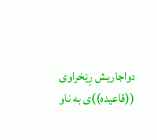دواجاريش رِێخراوى ((قاعيده‌))ى به‌ ناو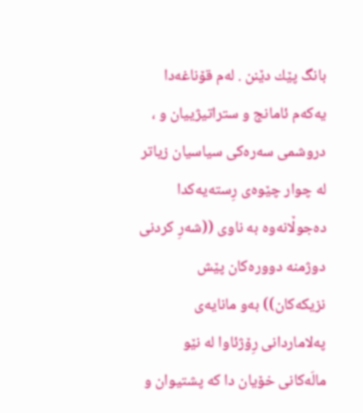بانگ پێك دێنن . له‌م قۆناغه‌دا يه‌كه‌م ئامانج و ستراتيژييان و ، دروشمى سه‌ره‌كى سياسيان زياتر له‌ چوار چێوه‌ى رِسته‌يه‌كدا ده‌جوڵانه‌وه‌ به‌ ناوى ((شه‌رِ كردنى دوژمنه‌ دووره‌كان پێش نزيكه‌كان)) به‌و مانايه‌ى په‌لاماردانى رِۆژئاوا له‌ نێو مالَه‌كانى خۆيان دا كه‌ پشتيوان و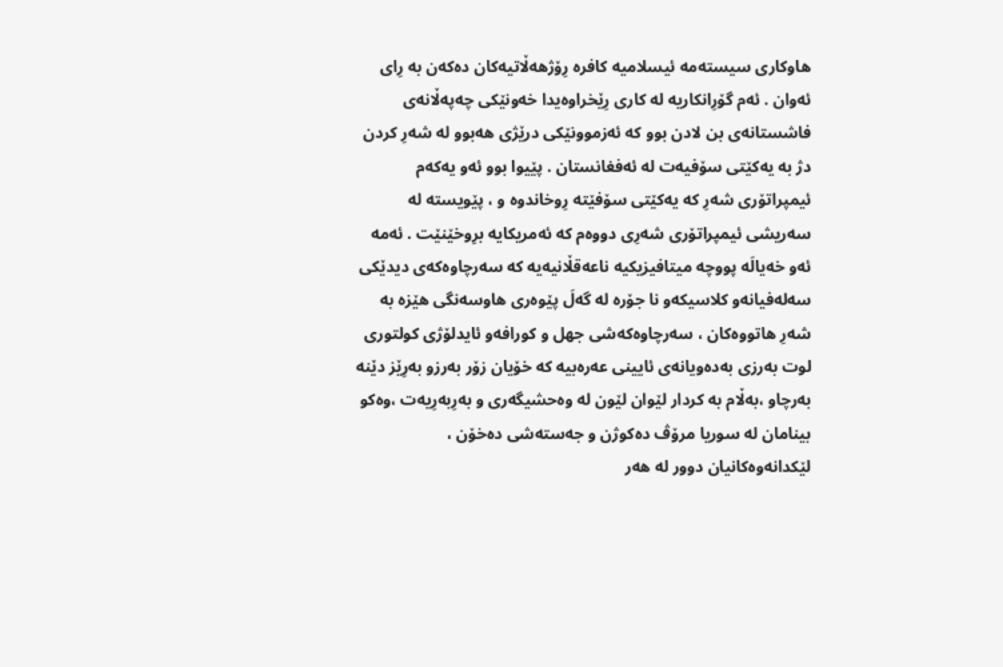هاوكارى سيسته‌مه‌ ئيسلاميه‌ كافره‌ رِۆژهه‌ڵاتيه‌كان ده‌كه‌ن به‌ رِاى ئه‌وان . ئه‌م گۆرِانكاريه‌ له‌ كارى رِێخراوه‌يدا خه‌ونێكى چه‌په‌ڵانه‌ى فاشستانه‌ى بن لادن بوو كه‌ ئه‌زموونێكى درێژى هه‌بوو له‌ شه‌رِ كردن دژ به‌ يه‌كێتى سۆفيه‌ت له‌ ئه‌فغانستان . پێيوا بوو ئه‌و يه‌كه‌م ئيمپراتۆرى شه‌رِ كه‌ يه‌كێتى سۆفێته‌ رِوخاندوه‌ و ، پێويسته‌ له‌ سه‌ريشى ئيمپراتۆرى شه‌رِى دووه‌م كه‌ ئه‌مريكايه‌ برِوخێنێت . ئه‌مه‌ ئه‌و خه‌يالَه‌ پووچه‌ ميتافيزيكيه‌ ناعه‌قڵانيه‌يه‌ كه‌ سه‌رچاوه‌كه‌ى ديدێكى سه‌له‌فيانه‌و كلاسيكه‌و نا جۆره‌ له‌ گه‌لَ پێوه‌رى هاوسه‌نگى هێزه‌ به‌ شه‌رِ هاتووه‌كان ، سه‌رچاوه‌كه‌شى جهل و كورافه‌و ئايدلۆژى كولتورى لوت به‌رزى به‌ده‌ويانه‌ى ئايينى عه‌ره‌بيه‌ كه‌ خۆيان زۆر به‌رزو به‌رِێز دێنه‌ به‌رچاو ،به‌ڵام به‌ كردار لێوان لێون له‌ وه‌حشيگه‌رى و به‌رِبه‌رِيه‌ت ،وه‌كو بينامان له‌ سوريا مرۆڤ ده‌كوژن و جه‌سته‌شى ده‌خۆن ، لێكدانه‌وه‌كانيان دوور له‌ هه‌ر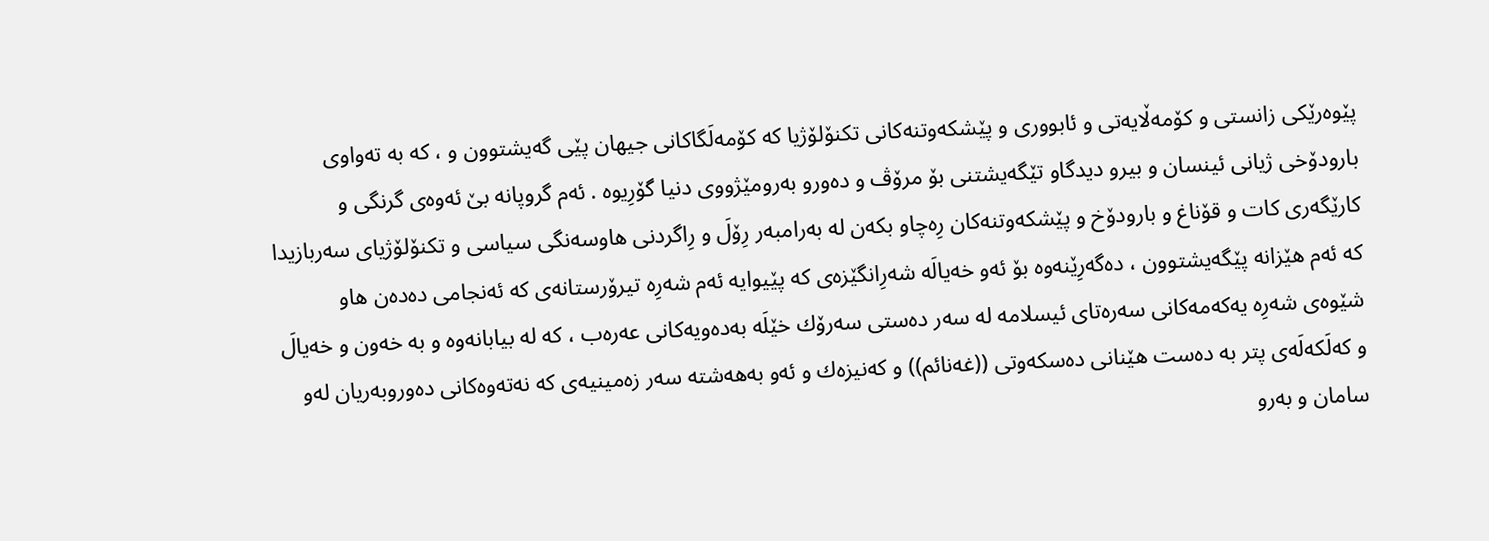پێوه‌رێكى زانستى و كۆمه‌ڵايه‌تى و ئابوورى و پێشكه‌وتنه‌كانى تكنۆلۆژيا كه‌ كۆمه‌لَگاكانى جيهان پێى گه‌يشتوون و ، كه‌ به‌ ته‌واوى بارودۆخى ژيانى ئينسان و بيرو ديدگاو تێگه‌يشتنى بۆ مرۆڤ و ده‌ورو به‌رومێژووى دنيا گۆرِيوه‌ . ئه‌م گروپانه‌ بێ ئه‌وه‌ى گرنگى و كارێگه‌رى كات و قۆناغ و بارودۆخ و پێشكه‌وتنه‌كان رِه‌چاو بكه‌ن له‌ به‌رامبه‌ر رِۆلَ و رِاگردنى هاوسه‌نگى سياسى و تكنۆلۆژياى سه‌ربازيدا كه‌ ئه‌م هێزانه‌ پێگه‌يشتوون ، ده‌گه‌رِێنه‌وه‌ بۆ ئه‌و خه‌يالَه‌ شه‌رِانگێزه‌ى كه‌ پێيوايه‌ ئه‌م شه‌رِه‌ تيرۆرستانه‌ى كه‌ ئه‌نجامى ده‌ده‌ن هاو شێوه‌ى شه‌رِه‌ يه‌كه‌مه‌كانى سه‌ره‌تاى ئيسلامه‌ له‌ سه‌ر ده‌ستى سه‌رۆك خێلَه‌ به‌ده‌ويه‌كانى عه‌ره‌ب ، كه‌ له‌ بيابانه‌وه‌ و به‌ خه‌ون و خه‌يالَ و كه‌لَكه‌لَه‌ى پتر به‌ ده‌ست هێنانى ده‌سكه‌وتى ((غه‌نائم)) و كه‌نيزه‌ك و ئه‌و به‌هه‌شته‌ سه‌ر زه‌مينيه‌ى كه‌ نه‌ته‌وه‌كانى ده‌وروبه‌ريان له‌و سامان و به‌رو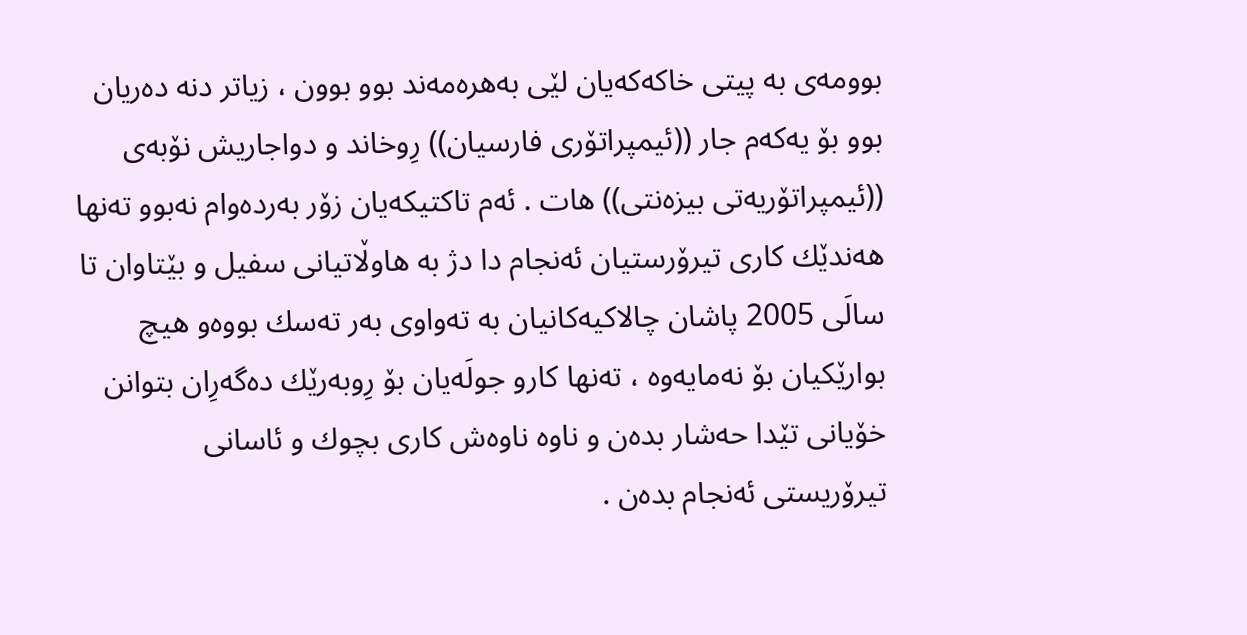بوومه‌ى به‌ پيتى خاكه‌كه‌يان لێى به‌هره‌مه‌ند بوو بوون ، زياتر دنه‌ ده‌ريان بوو بۆ يه‌كه‌م جار ((ئيمپراتۆرى فارسيان)) رِوخاند و دواجاريش نۆبه‌ى ((ئيمپراتۆريه‌تى بيزه‌نتى)) هات . ئه‌م تاكتيكه‌يان زۆر به‌رده‌وام نه‌بوو ته‌نها هه‌ندێك كارى تيرۆرستيان ئه‌نجام دا دژ به‌ هاوڵاتيانى سفيل و بێتاوان تا سالَى 2005 پاشان چالاكيه‌كانيان به‌ ته‌واوى به‌ر ته‌سك بووه‌و هيچ بوارێكيان بۆ نه‌مايه‌وه‌ ، ته‌نها كارو جولَه‌يان بۆ رِوبه‌رێك ده‌گه‌رِان بتوانن خۆيانى تێدا حه‌شار بده‌ن و ناوه‌ ناوه‌ش كارى بچوك و ئاسانى تيرۆريستى ئه‌نجام بده‌ن .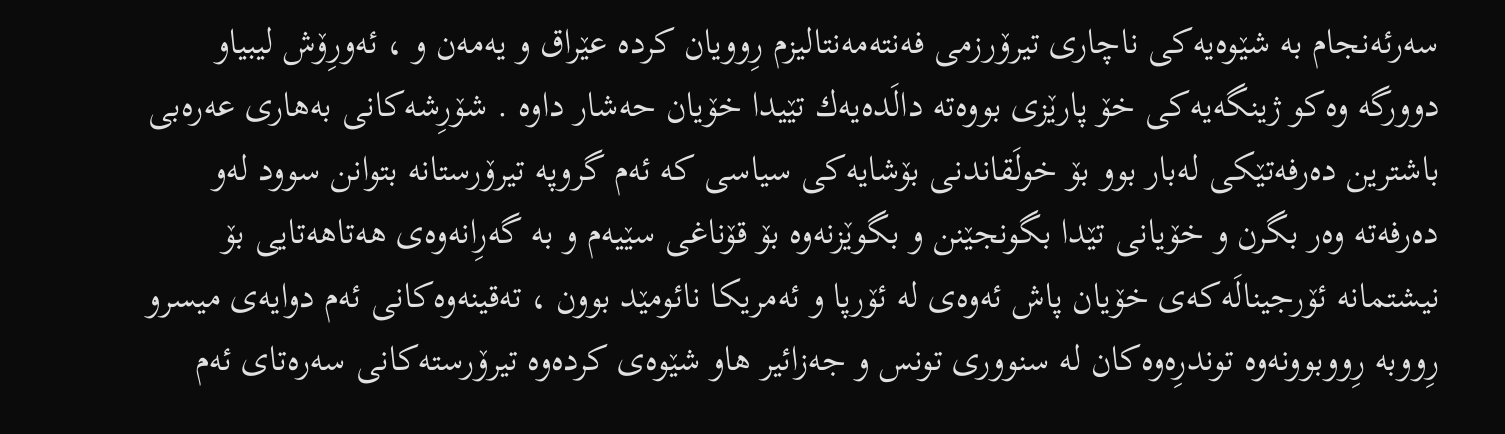سه‌رئه‌نجام به‌ شێوه‌يه‌كى ناچارى تيرۆرزمى فه‌نته‌مه‌نتاليزم رِوويان كرده‌ عێراق و يه‌مه‌ن و ، ئه‌ورِۆش ليبياو دوورگه‌ وه‌كو ژينگه‌يه‌كى خۆ پارێزى بووه‌ته‌ دالَده‌يه‌ك تێيدا خۆيان حه‌شار داوه‌ . شۆرِشه‌كانى به‌هارى عه‌ره‌بى باشترين ده‌رفه‌تێكى له‌بار بوو بۆ خولَقاندنى بۆشايه‌كى سياسى كه‌ ئه‌م گروپه‌ تيرۆرستانه‌ بتوانن سوود له‌و ده‌رفه‌ته‌ وه‌ر بگرن و خۆيانى تێدا بگونجێنن و بگوێزنه‌وه‌ بۆ قۆناغى سێيه‌م و به‌ گه‌رِانه‌وه‌ى هه‌تاهه‌تايى بۆ نيشتمانه‌ ئۆرجينالَه‌كه‌ى خۆيان پاش ئه‌وه‌ى له‌ ئۆرپا و ئه‌مريكا نائومێد بوون ، ته‌قينه‌وه‌كانى ئه‌م دوايه‌ى ميسرو رِووبه‌ رِووبوونه‌وه‌ توندرِه‌وه‌كان له‌ سنوورى تونس و جه‌زائير هاو شێوه‌ى كرده‌وه‌ تيرۆرسته‌كانى سه‌ره‌تاى ئه‌م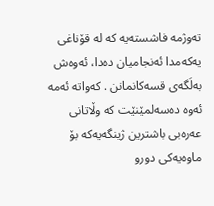ته‌وژمه‌ فاشسته‌يه‌ كه‌ له‌ قۆناغى يه‌كه‌مدا ئه‌نجاميان ده‌دا، ئه‌وه‌ش به‌لَگه‌ى قسه‌كانمانن . كه‌واته‌ ئه‌مه‌ ئه‌وه‌ ده‌سه‌لمێنێت كه‌ وڵاتانى عه‌ره‌بى باشترين ژينگه‌يه‌كه‌ بۆ ماوه‌يه‌كى دورو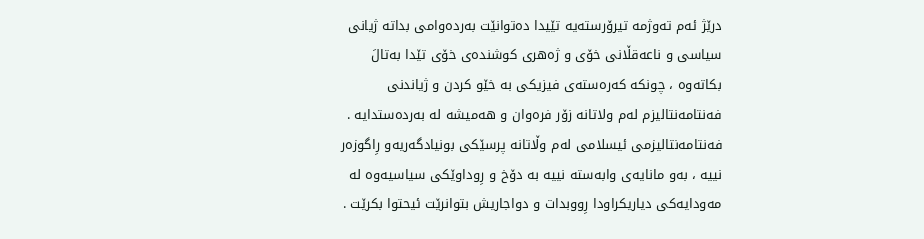درێژ ئه‌م ته‌وژمه‌ تيرۆرسته‌يه‌ تێيدا ده‌توانێت به‌رده‌وامى بداته‌ ژيانى سياسى و ناعه‌قڵانى خۆى و ژه‌هرى كوشنده‌ى خۆى تێدا به‌تالَ بكاته‌وه‌ ، چونكه‌ كه‌ره‌سته‌ى فيزيكى به‌ خێو كردن و ژياندنى فه‌نتامه‌نتاليزم له‌م ولاتانه‌ زۆر فره‌وان و هه‌ميشه‌ له‌ به‌رده‌ستدايه‌ . فه‌نتامه‌نتاليزمى ئيسلامى له‌م وڵاتانه‌ پرسێكى بونيادگه‌ريه‌و رِاگوزه‌ر نييه‌ ، به‌و مانايه‌ى وابه‌سته‌ نييه‌ به‌ دۆخ و رِوداوێكى سياسيه‌وه‌ له‌ مه‌ودايه‌كى دياريكراودا رِووبدات و دواجاريش بتوانرێت ئيحتوا بكرێت .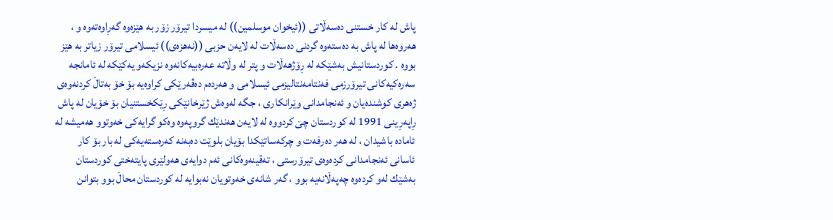پاش له‌ كار خستنى ده‌سه‌ڵاتى ((ئيخوان موسلمين)) له‌ ميسردا تيرۆر زۆر به‌ هێزه‌وه‌ گه‌رِاوه‌ته‌وه‌ و ، هه‌روه‌ها له‌ پاش به‌ ده‌سته‌وه‌ گردنى ده‌سه‌ڵات له‌ لايه‌ن حزبى ((نه‌هزه‌ى)) ئيسلامى تيرۆر زياتر به‌ هێز بووه‌ . كوردستانيش به‌شێكه‌ له‌ رِۆژهه‌ڵات و پتر له‌ وڵاته‌ عه‌ره‌بيه‌كانه‌وه‌ نزيكه‌و يه‌كێكه‌ له‌ ئامانجه‌ سه‌ره‌كيه‌كانى تيرۆرزمى فه‌نتامه‌نتاليزمى ئيسلامى و هه‌رده‌م ده‌ڤه‌رێكى كراوه‌يه‌ بۆ خۆ به‌تالَ كردنه‌وه‌ى ژه‌هرى كوشنده‌يان و ئه‌نجامدانى وێرانكارى ، جگه‌ له‌وه‌ش ژێرخانێكى رِێكخستنيان بۆ خۆيان له‌ پاش رِاپه‌رِينى 1991 له‌ كوردستان چێ كردووه‌ له‌ لايه‌ن هه‌ندێك گروپه‌وه‌ وه‌كو گرايه‌كى خه‌وتوو هه‌ميشه‌ له‌ ئاماده‌ باشيدان ، له‌ هه‌ر ده‌رفه‌ت و چركه‌ساتێكدا بۆيان بلوێت ده‌به‌نه‌ كه‌ره‌سته‌يه‌كى له‌ بار بۆ كار ئاسانى ئه‌نجامدانى كرده‌وه‌ى تيرۆرستى ، ته‌قينه‌وه‌كانى ئه‌م دوايه‌ى هه‌ولێرى پايته‌ختى كوردستان به‌شێك له‌و كرده‌وه‌ چه‌په‌ڵانه‌يه‌ بوو ، گه‌ر شانه‌ى خه‌وتويان نه‌بوايه‌ له‌ كوردستان محالَ بوو بتوانن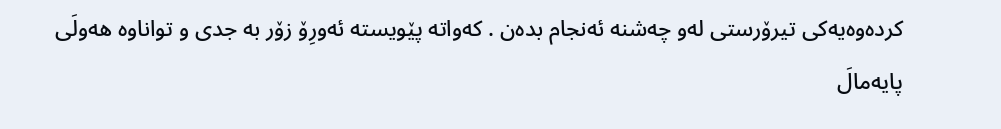كرده‌وه‌يه‌كى تيرۆرستى له‌و چه‌شنه‌ ئه‌نجام بده‌ن . كه‌واته‌ پێويسته‌ ئه‌ورِۆ زۆر به‌ جدى و تواناوه‌ هه‌ولَى پايه‌مالَ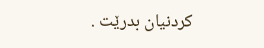كردنيان بدرێت .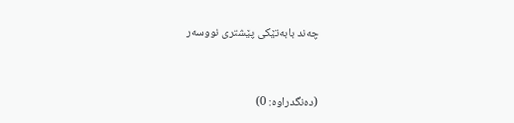چەند بابەتێکی پێشتری نووسەر


(دەنگدراوە: 0)